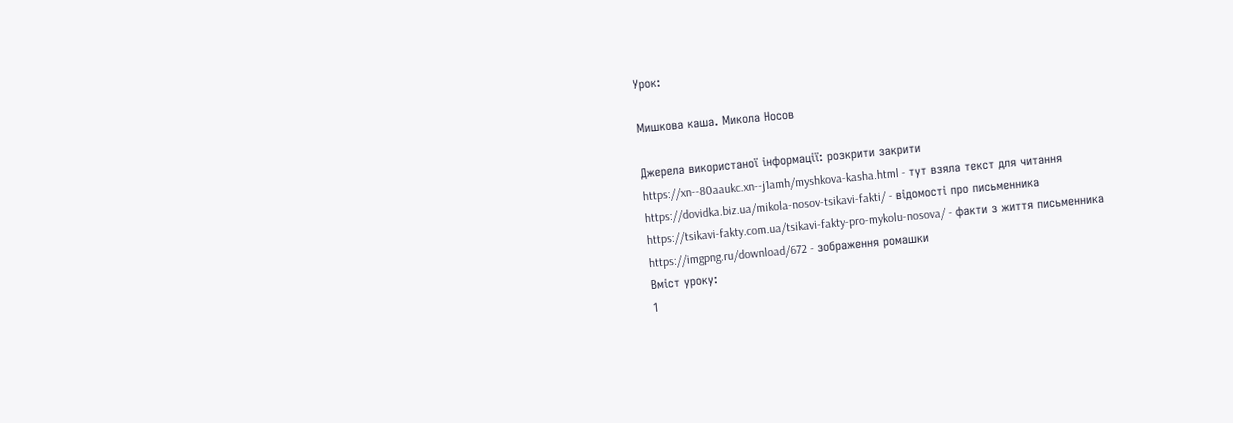Урок:

Мишкова каша. Микола Носов

Джерела використаної інформації: розкрити закрити
https://xn--80aaukc.xn--j1amh/myshkova-kasha.html - тут взяла текст для читання
https://dovidka.biz.ua/mikola-nosov-tsikavi-fakti/ - відомості про письменника
https://tsikavi-fakty.com.ua/tsikavi-fakty-pro-mykolu-nosova/ - факти з життя письменника
https://imgpng.ru/download/672 - зображення ромашки
Вміст уроку:
1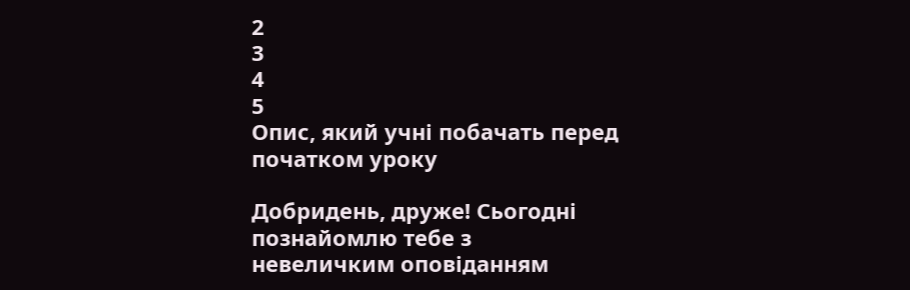2
3
4
5
Опис, який учні побачать перед початком уроку

Добридень, друже! Сьогодні познайомлю тебе з невеличким оповіданням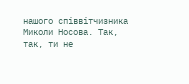нашого співвітчизника Миколи Носова. Так, так, ти не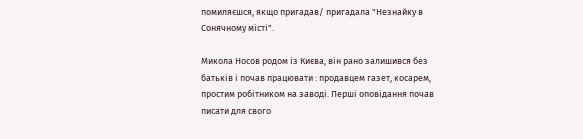помиляєшся, якщо пригадав/ пригадала "Незнайку в Сонячному місті".

Микола Носов родом із Києва, він рано залишився без батьків і почав працювати : продавцем газет, косарем, простим робітником на заводі. Перші оповідання почав писати для свого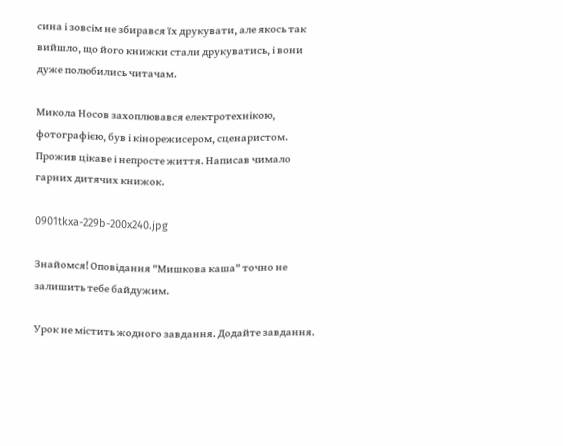сина і зовсім не збирався їх друкувати, але якось так вийшло, що його книжки стали друкуватись, і вони дуже полюбились читачам.

Микола Носов захоплювався електротехнікою, фотографією, був і кінорежисером, сценаристом. Прожив цікаве і непросте життя. Написав чимало гарних дитячих книжок.

0901tkxa-229b-200x240.jpg

Знайомся! Оповідання "Мишкова каша" точно не залишить тебе байдужим.

Урок не містить жодного завдання. Додайте завдання.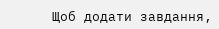Щоб додати завдання,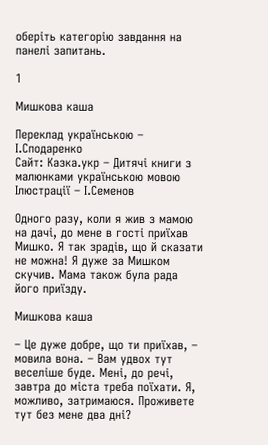оберіть категорію завдання на панелі запитань.

1

Мишкова каша

Переклад українською – І.Сподаренко
Сайт: Казка.укр – Дитячі книги з малюнками українською мовою
Ілюстрації – І.Семенов

Одного разу, коли я жив з мамою на дачі, до мене в гості приїхав Мишко. Я так зрадів, що й сказати не можна! Я дуже за Мишком скучив. Мама також була рада його приїзду.

Мишкова каша

– Це дуже добре, що ти приїхав, – мовила вона. – Вам удвох тут веселіше буде. Мені, до речі, завтра до міста треба поїхати. Я, можливо, затримаюся. Проживете тут без мене два дні?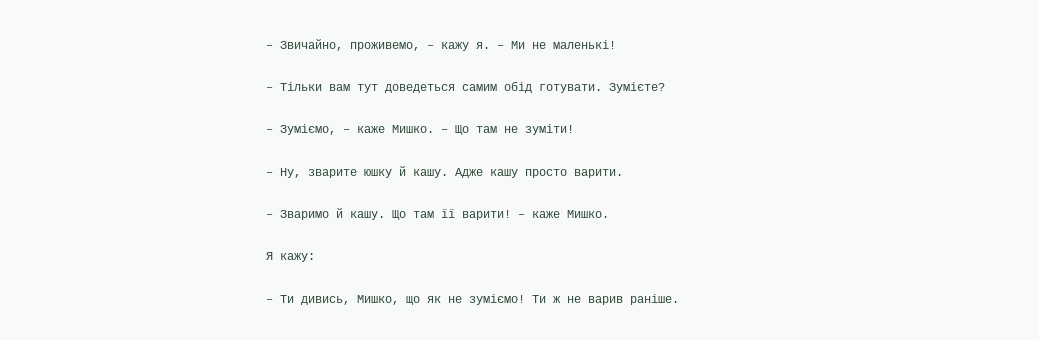– Звичайно, проживемо, – кажу я. – Ми не маленькі!

– Тільки вам тут доведеться самим обід готувати. Зумієте?

– Зуміємо, – каже Мишко. – Що там не зуміти!

– Ну, зварите юшку й кашу. Адже кашу просто варити.

– Зваримо й кашу. Що там її варити! – каже Мишко.

Я кажу:

– Ти дивись, Мишко, що як не зуміємо! Ти ж не варив раніше.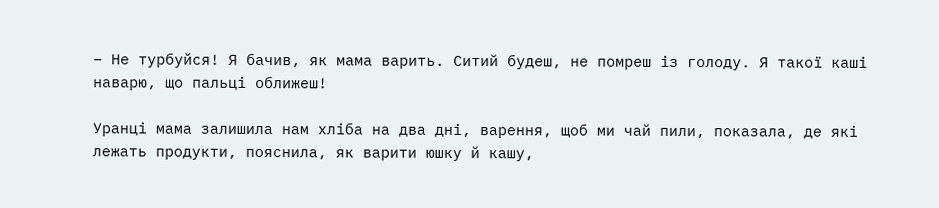– Не турбуйся! Я бачив, як мама варить. Ситий будеш, не помреш із голоду. Я такої каші наварю, що пальці оближеш!

Уранці мама залишила нам хліба на два дні, варення, щоб ми чай пили, показала, де які лежать продукти, пояснила, як варити юшку й кашу,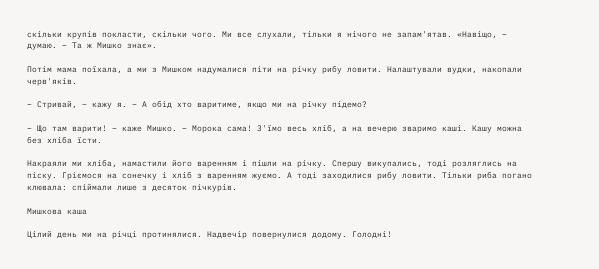скільки крупів покласти, скільки чого. Ми все слухали, тільки я нічого не запам'ятав. «Навіщо, – думаю. – Та ж Мишко знає».

Потім мама поїхала, а ми з Мишком надумалися піти на річку рибу ловити. Налаштували вудки, накопали черв'яків.

– Стривай, – кажу я. – А обід хто варитиме, якщо ми на річку підемо?

– Що там варити! – каже Мишко. – Морока сама! З'їмо весь хліб, а на вечерю зваримо каші. Кашу можна без хліба їсти.

Накраяли ми хліба, намастили його варенням і пішли на річку. Спершу викупались, тоді розляглись на піску. Гріємося на сонечку і хліб з варенням жуємо. А тоді заходилися рибу ловити. Тільки риба погано клювала: спіймали лише з десяток пічкурів.

Мишкова каша

Цілий день ми на річці протинялися. Надвечір повернулися додому. Голодні!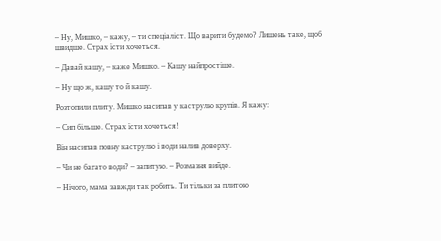– Ну, Мишко, – кажу, – ти спеціаліст. Що варити будемо? Лишень таке, щоб швидше. Страх їсти хочеться.

– Давай кашу, – каже Мишко. – Кашу найпростіше.

– Ну що ж, кашу то й кашу.

Розтопили плиту. Мишко насипав у каструлю крупів. Я кажу:

– Сип більше. Страх їсти хочеться!

Він насипав повну каструлю і води налив доверху.

– Чи не багато води? – запитую. – Розмазня вийде.

– Нічого, мама завжди так робить. Ти тільки за плитою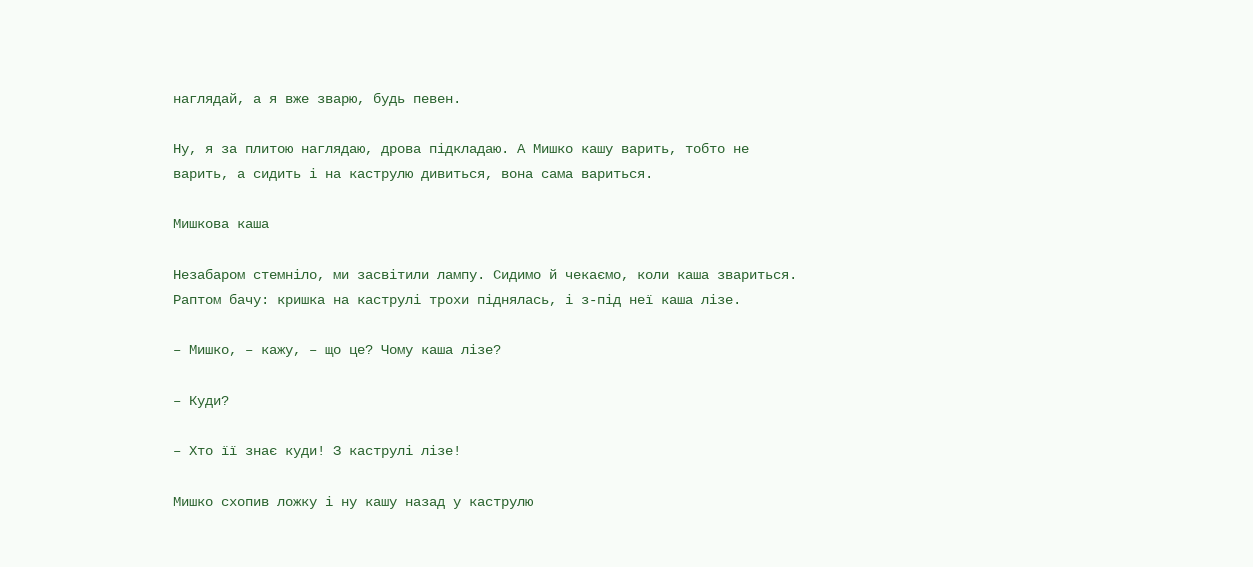наглядай, а я вже зварю, будь певен.

Ну, я за плитою наглядаю, дрова підкладаю. А Мишко кашу варить, тобто не варить, а сидить і на каструлю дивиться, вона сама вариться.

Мишкова каша

Незабаром стемніло, ми засвітили лампу. Сидимо й чекаємо, коли каша звариться. Раптом бачу: кришка на каструлі трохи піднялась, і з-під неї каша лізе.

– Мишко, – кажу, – що це? Чому каша лізе?

– Куди?

– Хто її знає куди! З каструлі лізе!

Мишко схопив ложку і ну кашу назад у каструлю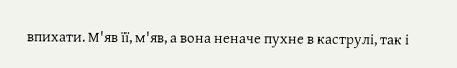впихати. М'яв її, м'яв, а вона неначе пухне в каструлі, так і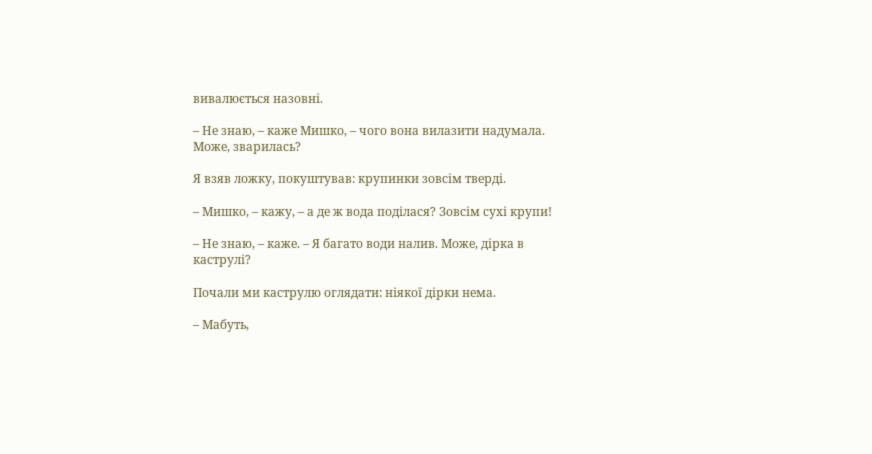вивалюється назовні.

– Не знаю, – каже Мишко, – чого вона вилазити надумала. Може, зварилась?

Я взяв ложку, покуштував: крупинки зовсім тверді.

– Мишко, – кажу, – а де ж вода поділася? Зовсім сухі крупи!

– Не знаю, – каже. – Я багато води налив. Може, дірка в каструлі?

Почали ми каструлю оглядати: ніякої дірки нема.

– Мабуть,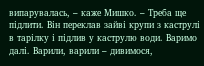випарувалась, – каже Мишко. – Треба ще підлити. Він переклав зайві крупи з каструлі в тарілку і підлив у каструлю води. Варимо далі. Варили, варили – дивимося,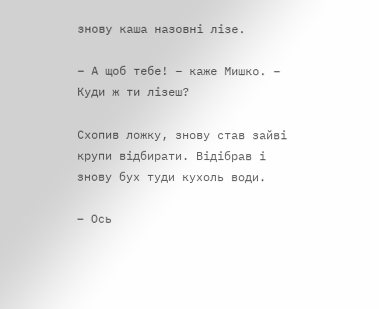знову каша назовні лізе.

– А щоб тебе! – каже Мишко. – Куди ж ти лізеш?

Схопив ложку, знову став зайві крупи відбирати. Відібрав і знову бух туди кухоль води.

– Ось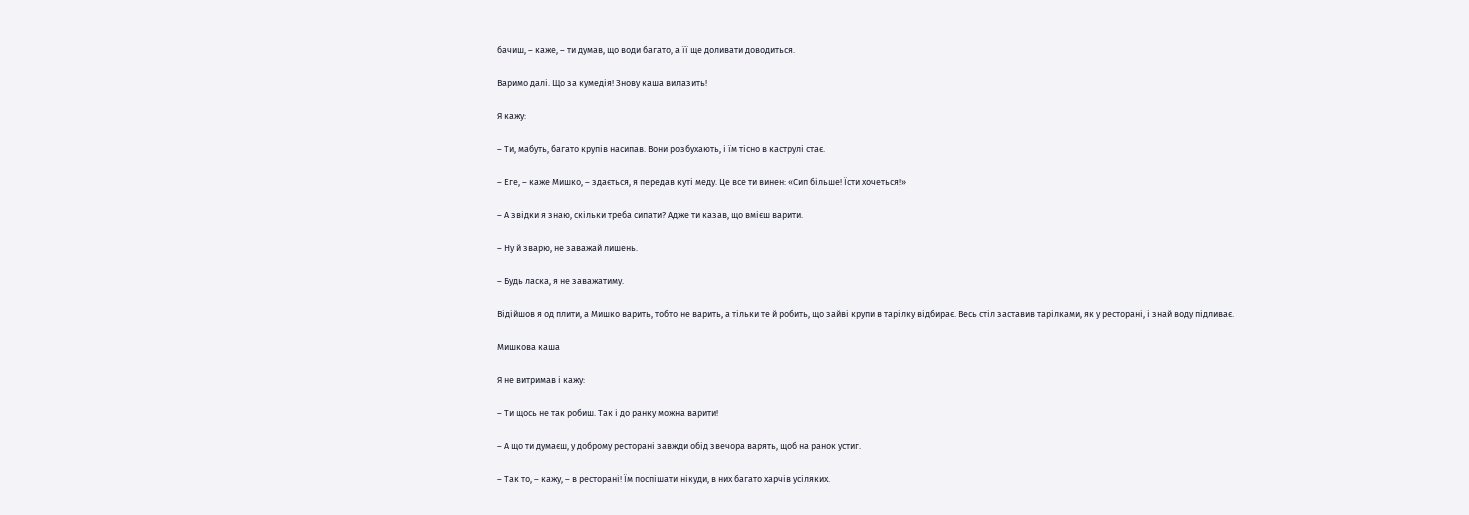бачиш, – каже, – ти думав, що води багато, а її ще доливати доводиться.

Варимо далі. Що за кумедія! Знову каша вилазить!

Я кажу:

– Ти, мабуть, багато крупів насипав. Вони розбухають, і їм тісно в каструлі стає.

– Еге, – каже Мишко, – здається, я передав куті меду. Це все ти винен: «Сип більше! Їсти хочеться!»

– А звідки я знаю, скільки треба сипати? Адже ти казав, що вмієш варити.

– Ну й зварю, не заважай лишень.

– Будь ласка, я не заважатиму.

Відійшов я од плити, а Мишко варить, тобто не варить, а тільки те й робить, що зайві крупи в тарілку відбирає. Весь стіл заставив тарілками, як у ресторані, і знай воду підливає.

Мишкова каша

Я не витримав і кажу:

– Ти щось не так робиш. Так і до ранку можна варити!

– А що ти думаєш, у доброму ресторані завжди обід звечора варять, щоб на ранок устиг.

– Так то, – кажу, – в ресторані! Їм поспішати нікуди, в них багато харчів усіляких.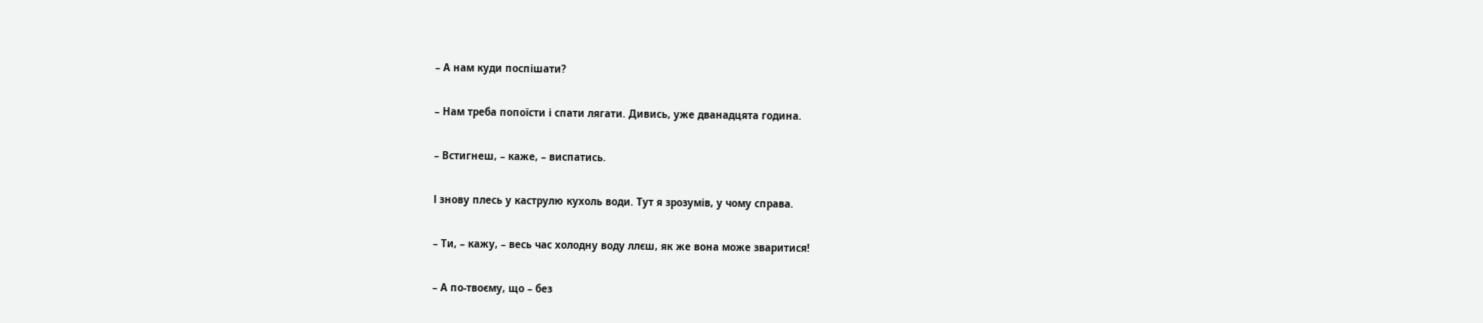– А нам куди поспішати?

– Нам треба попоїсти і спати лягати. Дивись, уже дванадцята година.

– Встигнеш, – каже, – виспатись.

І знову плесь у каструлю кухоль води. Тут я зрозумів, у чому справа.

– Ти, – кажу, – весь час холодну воду ллєш, як же вона може зваритися!

– А по-твоєму, що – без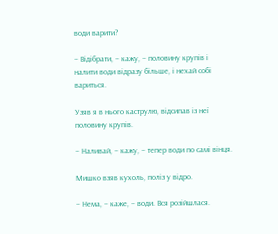води варити?

– Відібрати, – кажу, – половину крупів і налити води відразу більше, і нехай собі вариться.

Узяв я в нього каструлю, відсипав із неї половину крупів.

– Наливай, – кажу, – тепер води по самі вінця.

Мишко взяв кухоль, поліз у відро.

– Нема, – каже, – води. Вся розійшлася.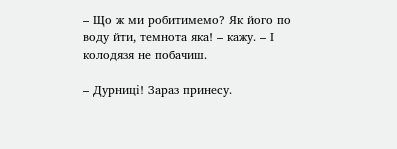– Що ж ми робитимемо? Як його по воду йти, темнота яка! – кажу. – І колодязя не побачиш.

– Дурниці! Зараз принесу.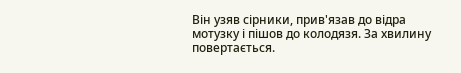Він узяв сірники, прив'язав до відра мотузку і пішов до колодязя. За хвилину повертається.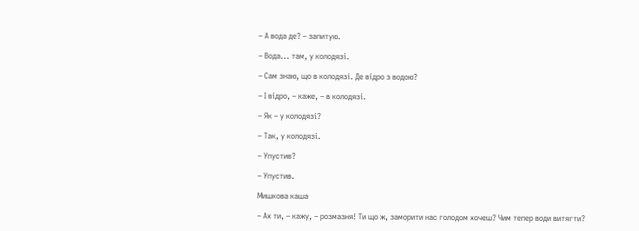– А вода де? – запитую.

– Вода... там, у колодязі.

– Сам знаю, що в колодязі. Де відро з водою?

– І відро, – каже, – в колодязі.

– Як – у колодязі?

– Так, у колодязі.

– Упустив?

– Упустив.

Мишкова каша

– Ах ти, – кажу, – розмазня! Ти що ж, заморити нас голодом хочеш? Чим тепер води витягти?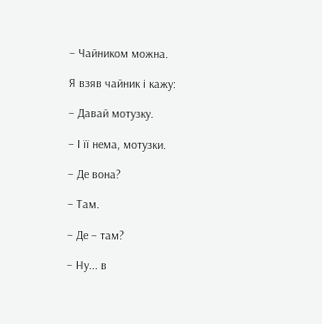– Чайником можна.

Я взяв чайник і кажу:

– Давай мотузку.

– І її нема, мотузки.

– Де вона?

– Там.

– Де – там?

– Ну... в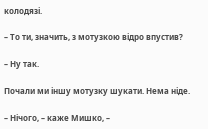колодязі.

– То ти, значить, з мотузкою відро впустив?

– Ну так.

Почали ми іншу мотузку шукати. Нема ніде.

– Нічого, – каже Мишко, –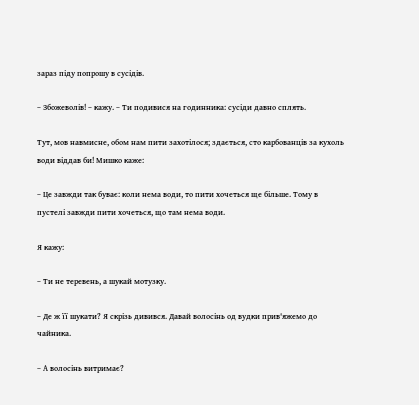зараз піду попрошу в сусідів.

– Збожеволів! – кажу. – Ти подивися на годинника: сусіди давно сплять.

Тут, мов навмисне, обом нам пити захотілося; здається, сто карбованців за кухоль води віддав би! Мишко каже:

– Це завжди так буває: коли нема води, то пити хочеться ще більше. Тому в пустелі завжди пити хочеться, що там нема води.

Я кажу:

– Ти не теревень, а шукай мотузку.

– Де ж її шукати? Я скрізь дивився. Давай волосінь од вудки прив'яжемо до чайника.

– А волосінь витримає?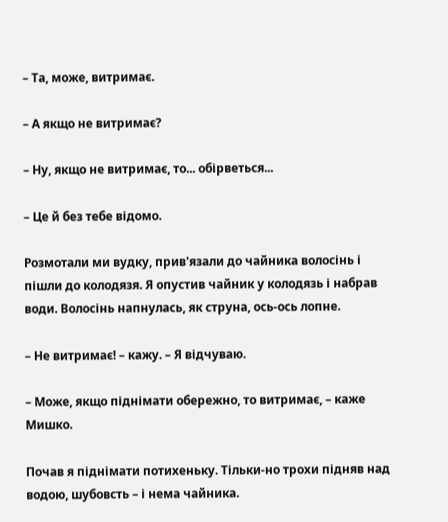– Та, може, витримає.

– А якщо не витримає?

– Ну, якщо не витримає, то... обірветься...

– Це й без тебе відомо.

Розмотали ми вудку, прив'язали до чайника волосінь і пішли до колодязя. Я опустив чайник у колодязь і набрав води. Волосінь напнулась, як струна, ось-ось лопне.

– Не витримає! – кажу. – Я відчуваю.

– Може, якщо піднімати обережно, то витримає, – каже Мишко.

Почав я піднімати потихеньку. Тільки-но трохи підняв над водою, шубовсть – і нема чайника.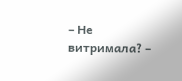– Не витримала? –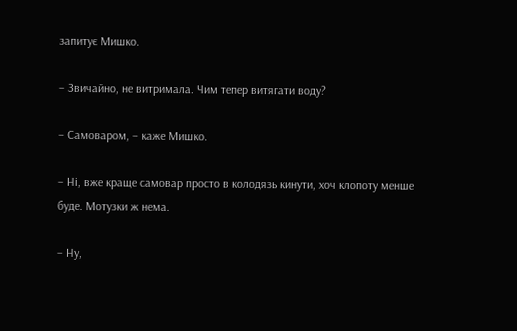запитує Мишко.

– Звичайно, не витримала. Чим тепер витягати воду?

– Самоваром, – каже Мишко.

– Ні, вже краще самовар просто в колодязь кинути, хоч клопоту менше буде. Мотузки ж нема.

– Ну,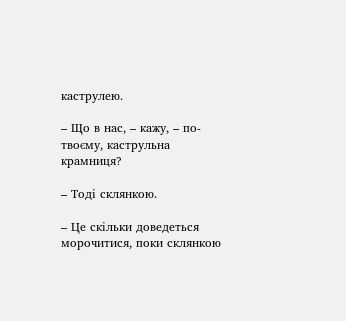каструлею.

– Що в нас, – кажу, – по-твоєму, каструльна крамниця?

– Тоді склянкою.

– Це скільки доведеться морочитися, поки склянкою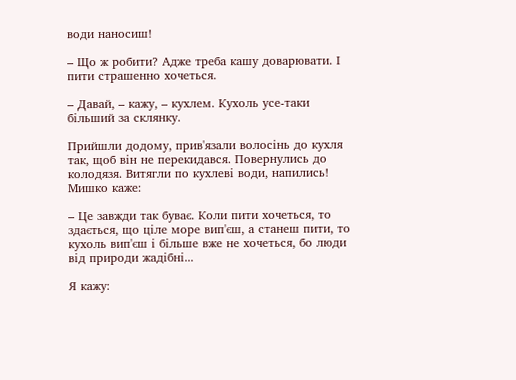води наносиш!

– Що ж робити? Адже треба кашу доварювати. І пити страшенно хочеться.

– Давай, – кажу, – кухлем. Кухоль усе-таки більший за склянку.

Прийшли додому, прив'язали волосінь до кухля так, щоб він не перекидався. Повернулись до колодязя. Витягли по кухлеві води, напились! Мишко каже:

– Це завжди так буває. Коли пити хочеться, то здається, що ціле море вип'єш, а станеш пити, то кухоль вип'єш і більше вже не хочеться, бо люди від природи жадібні...

Я кажу: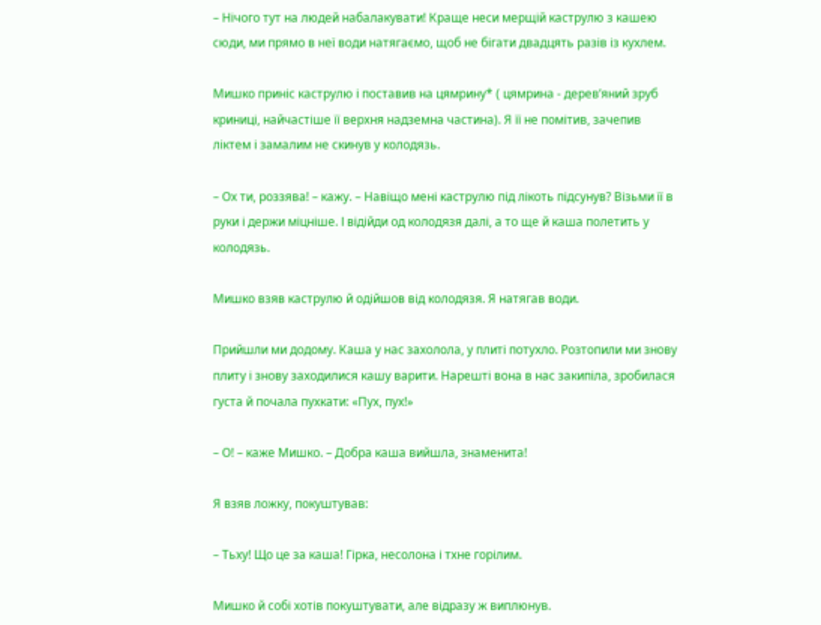– Нічого тут на людей набалакувати! Краще неси мерщій каструлю з кашею сюди, ми прямо в неї води натягаємо, щоб не бігати двадцять разів із кухлем.

Мишко приніс каструлю і поставив на цямрину* ( цямрина - дерев’яний зруб криниці, найчастіше її верхня надземна частина). Я її не помітив, зачепив ліктем і замалим не скинув у колодязь.

– Ох ти, роззява! – кажу. – Навіщо мені каструлю під лікоть підсунув? Візьми її в руки і держи міцніше. І відійди од колодязя далі, а то ще й каша полетить у колодязь.

Мишко взяв каструлю й одійшов від колодязя. Я натягав води.

Прийшли ми додому. Каша у нас захолола, у плиті потухло. Розтопили ми знову плиту і знову заходилися кашу варити. Нарешті вона в нас закипіла, зробилася густа й почала пухкати: «Пух, пух!»

– О! – каже Мишко. – Добра каша вийшла, знаменита!

Я взяв ложку, покуштував:

– Тьху! Що це за каша! Гірка, несолона і тхне горілим.

Мишко й собі хотів покуштувати, але відразу ж виплюнув.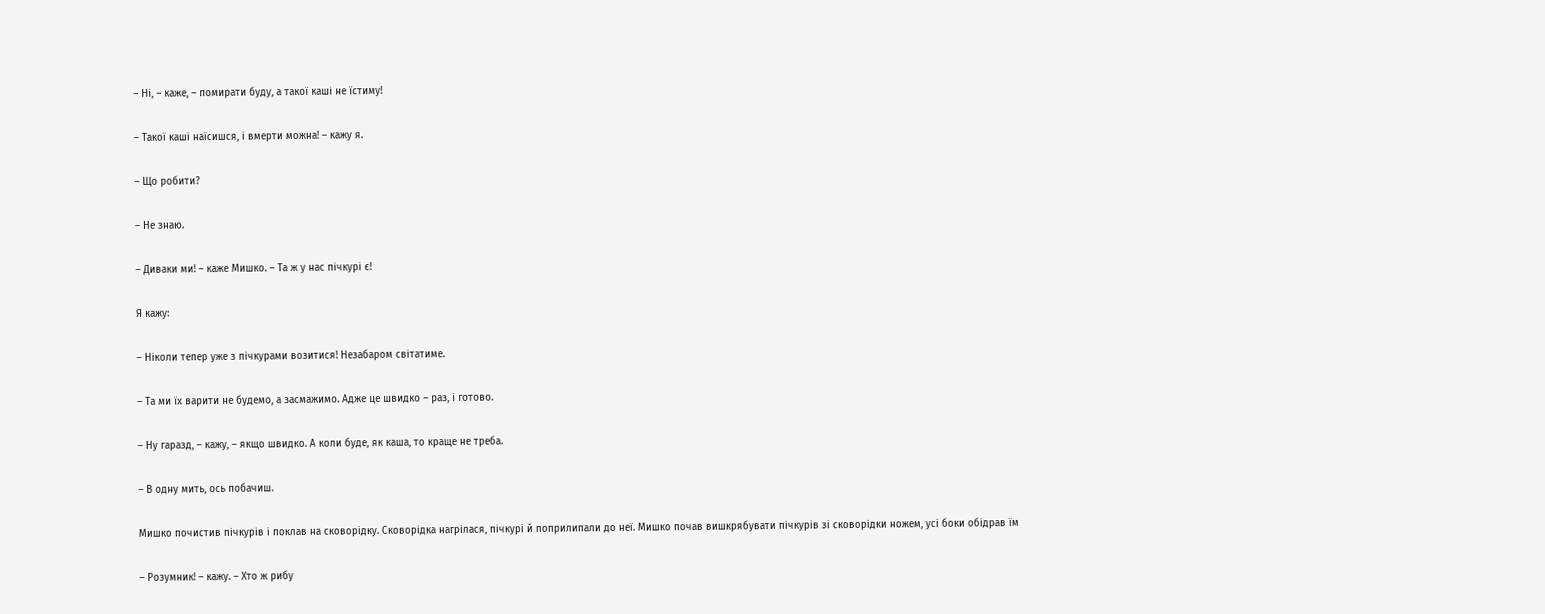– Ні, – каже, – помирати буду, а такої каші не їстиму!

– Такої каші наїсишся, і вмерти можна! – кажу я.

– Що робити?

– Не знаю.

– Диваки ми! – каже Мишко. – Та ж у нас пічкурі є!

Я кажу:

– Ніколи тепер уже з пічкурами возитися! Незабаром світатиме.

– Та ми їх варити не будемо, а засмажимо. Адже це швидко – раз, і готово.

– Ну гаразд, – кажу, – якщо швидко. А коли буде, як каша, то краще не треба.

– В одну мить, ось побачиш.

Мишко почистив пічкурів і поклав на сковорідку. Сковорідка нагрілася, пічкурі й поприлипали до неї. Мишко почав вишкрябувати пічкурів зі сковорідки ножем, усі боки обідрав їм

– Розумник! – кажу. – Хто ж рибу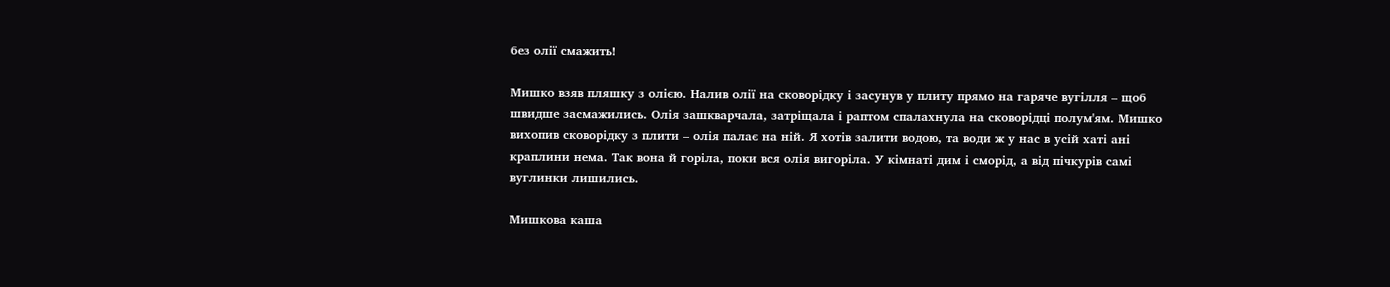без олії смажить!

Мишко взяв пляшку з олією. Налив олії на сковорідку і засунув у плиту прямо на гаряче вугілля – щоб швидше засмажились. Олія зашкварчала, затріщала і раптом спалахнула на сковорідці полум'ям. Мишко вихопив сковорідку з плити – олія палає на ній. Я хотів залити водою, та води ж у нас в усій хаті ані краплини нема. Так вона й горіла, поки вся олія вигоріла. У кімнаті дим і сморід, а від пічкурів самі вуглинки лишились.

Мишкова каша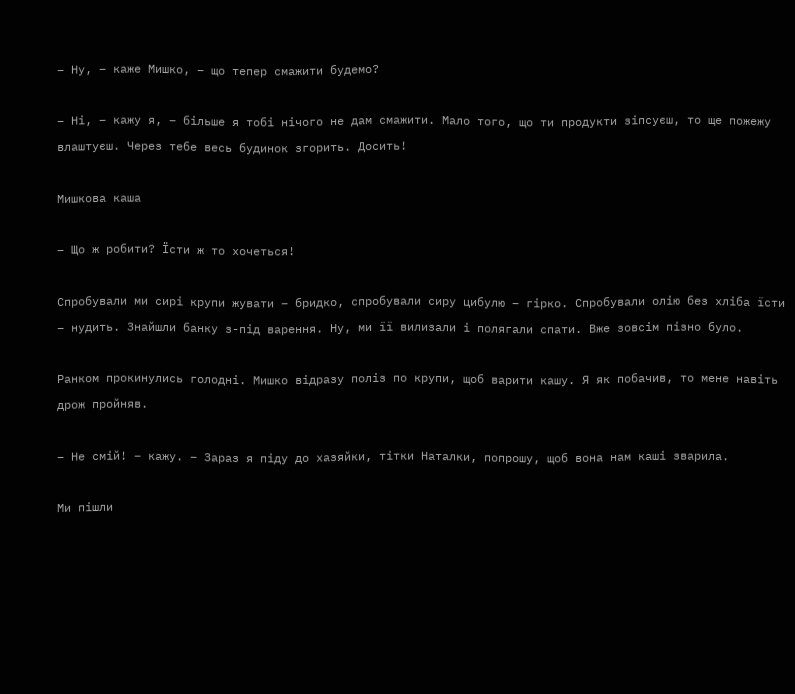– Ну, – каже Мишко, – що тепер смажити будемо?

– Ні, – кажу я, – більше я тобі нічого не дам смажити. Мало того, що ти продукти зіпсуєш, то ще пожежу влаштуєш. Через тебе весь будинок згорить. Досить!

Мишкова каша

– Що ж робити? Їсти ж то хочеться!

Спробували ми сирі крупи жувати – бридко, спробували сиру цибулю – гірко. Спробували олію без хліба їсти – нудить. Знайшли банку з-під варення. Ну, ми її вилизали і полягали спати. Вже зовсім пізно було.

Ранком прокинулись голодні. Мишко відразу поліз по крупи, щоб варити кашу. Я як побачив, то мене навіть дрож пройняв.

– Не смій! – кажу. – Зараз я піду до хазяйки, тітки Наталки, попрошу, щоб вона нам каші зварила.

Ми пішли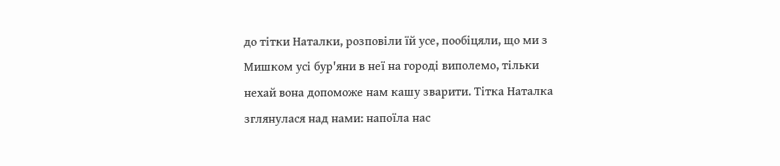до тітки Наталки, розповіли їй усе, пообіцяли, що ми з Мишком усі бур'яни в неї на городі виполемо, тільки нехай вона допоможе нам кашу зварити. Тітка Наталка зглянулася над нами: напоїла нас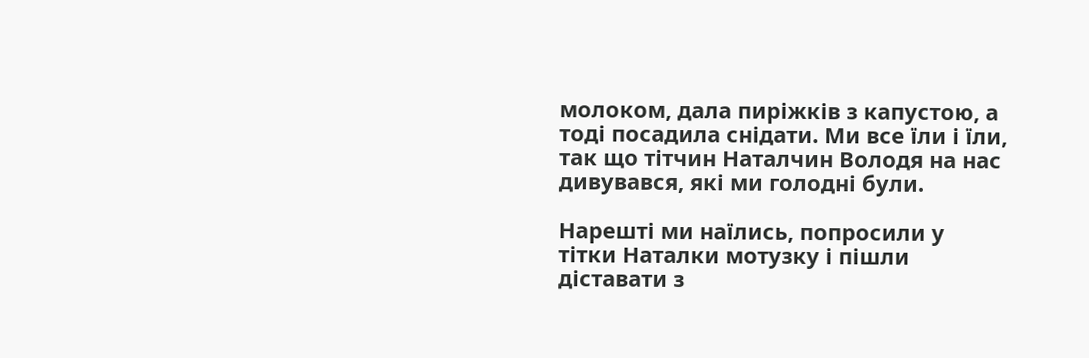молоком, дала пиріжків з капустою, а тоді посадила снідати. Ми все їли і їли, так що тітчин Наталчин Володя на нас дивувався, які ми голодні були.

Нарешті ми наїлись, попросили у тітки Наталки мотузку і пішли діставати з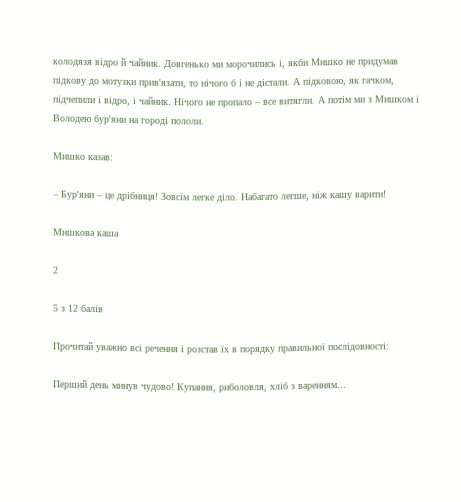колодязя відро й чайник. Довгенько ми морочились і, якби Мишко не придумав підкову до мотузки прив'язати, то нічого б і не дістали. А підковою, як гачком, підчепили і відро, і чайник. Нічого не пропало – все витягли. А потім ми з Мишком і Володею бур'яни на городі пололи.

Мишко казав:

– Бур'яни – це дрібниця! Зовсім легке діло. Набагато легше, ніж кашу варити!

Мишкова каша

2

5 з 12 балів

Прочитай уважно всі речення і розстав їх в порядку правильної послідовності:

Перший день минув чудово! Купання, риболовля, хліб з варенням...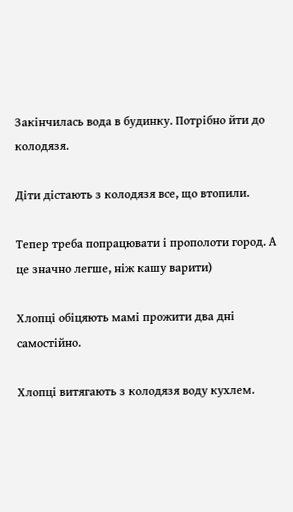Закінчилась вода в будинку. Потрібно йти до колодязя.

Діти дістають з колодязя все, що втопили.

Тепер треба попрацювати і прополоти город. А це значно легше, ніж кашу варити)

Хлопці обіцяють мамі прожити два дні самостійно.

Хлопці витягають з колодязя воду кухлем.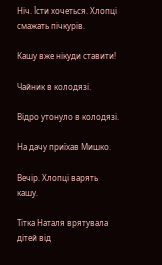Ніч. Їсти хочеться. Хлопці смажать пічкурів.

Кашу вже нікуди ставити!

Чайник в колодязі.

Відро утонуло в колодязі.

На дачу приїхав Мишко.

Вечір. Хлопці варять кашу.

Тітка Наталя врятувала дітей від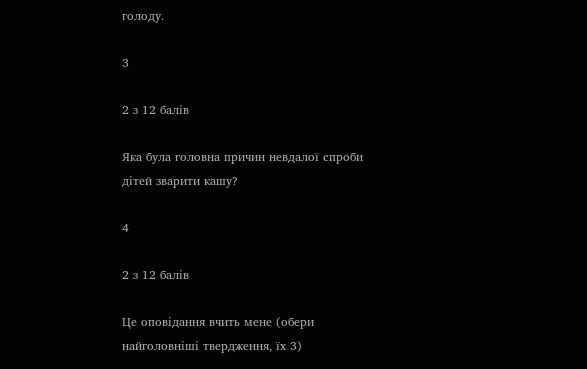голоду.

3

2 з 12 балів

Яка була головна причин невдалої спроби дітей зварити кашу?

4

2 з 12 балів

Це оповідання вчить мене (обери найголовніші твердження, їх 3)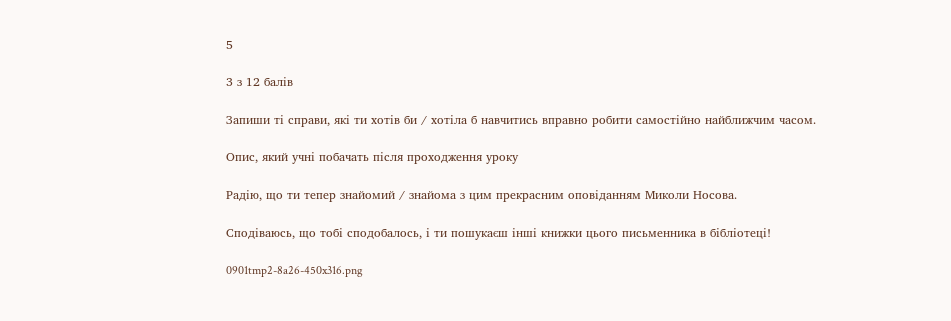5

3 з 12 балів

Запиши ті справи, які ти хотів би / хотіла б навчитись вправно робити самостійно найближчим часом.

Опис, який учні побачать після проходження уроку

Радію, що ти тепер знайомий / знайома з цим прекрасним оповіданням Миколи Носова.

Сподіваюсь, що тобі сподобалось, і ти пошукаєш інші книжки цього письменника в бібліотеці!

0901tmp2-8a26-450x316.png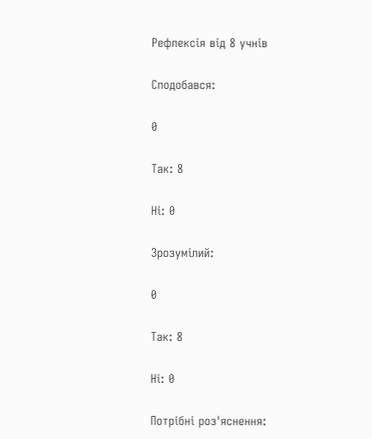Рефлексія від 8 учнів

Сподобався:

0

Так: 8

Ні: 0

Зрозумілий:

0

Так: 8

Ні: 0

Потрібні роз'яснення: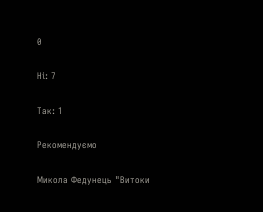0

Ні: 7

Так: 1

Рекомендуємо

Микола Федунець "Витоки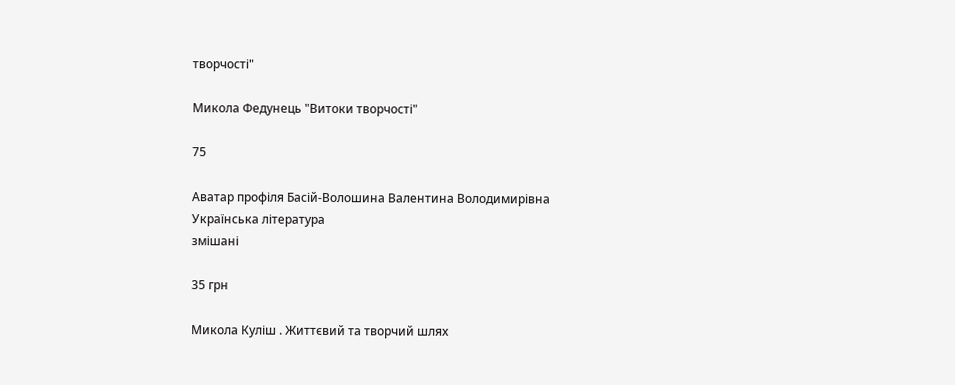творчості"

Микола Федунець "Витоки творчості"

75

Аватар профіля Басій-Волошина Валентина Володимирівна
Українська література
змішані

35 грн

Микола Куліш . Життєвий та творчий шлях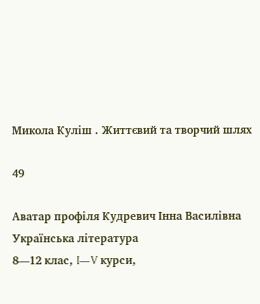Микола Куліш . Життєвий та творчий шлях

49

Аватар профіля Кудревич Інна Василівна
Українська література
8—12 клас, I—V курси,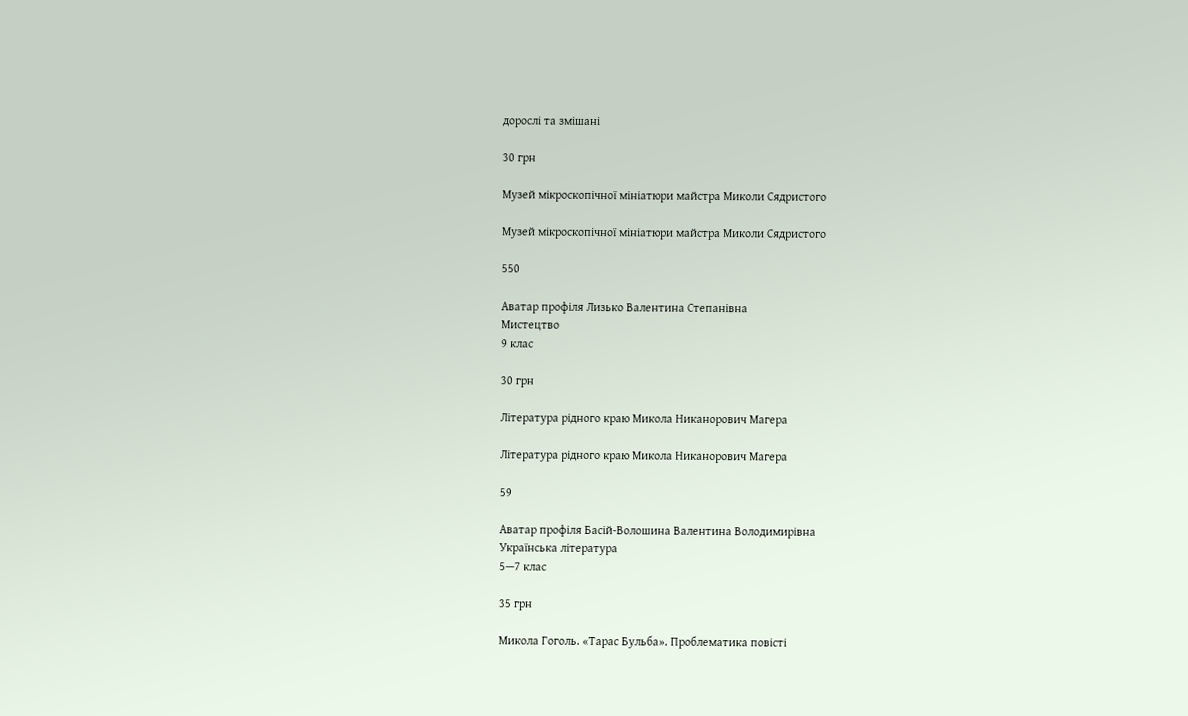дорослі та змішані

30 грн

Музей мікроскопічної мініатюри майстра Миколи Сядристого

Музей мікроскопічної мініатюри майстра Миколи Сядристого

550

Аватар профіля Лизько Валентина Степанівна
Мистецтво
9 клас

30 грн

Література рідного краю Микола Никанорович Магера

Література рідного краю Микола Никанорович Магера

59

Аватар профіля Басій-Волошина Валентина Володимирівна
Українська література
5—7 клас

35 грн

Микола Гоголь. «Тарас Бульба». Проблематика повісті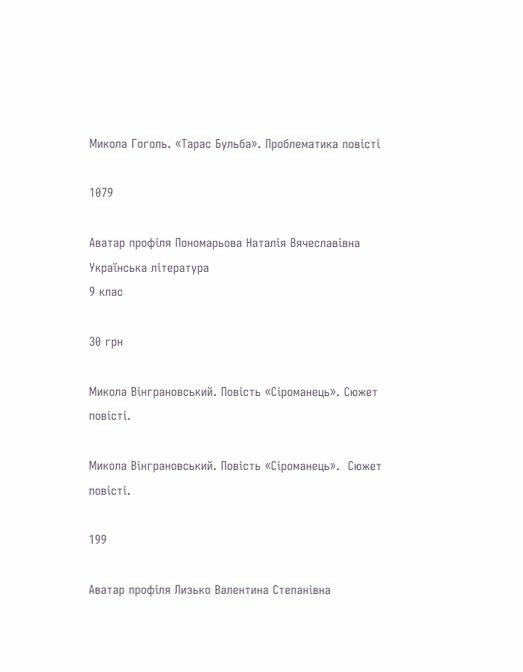Микола Гоголь. «Тарас Бульба». Проблематика повісті

1079

Аватар профіля Пономарьова Наталія Вячеславівна
Українська література
9 клас

30 грн

Микола Вінграновський. Повість «Сіроманець». Сюжет повісті.

Микола Вінграновський. Повість «Сіроманець».  Сюжет повісті.

199

Аватар профіля Лизько Валентина Степанівна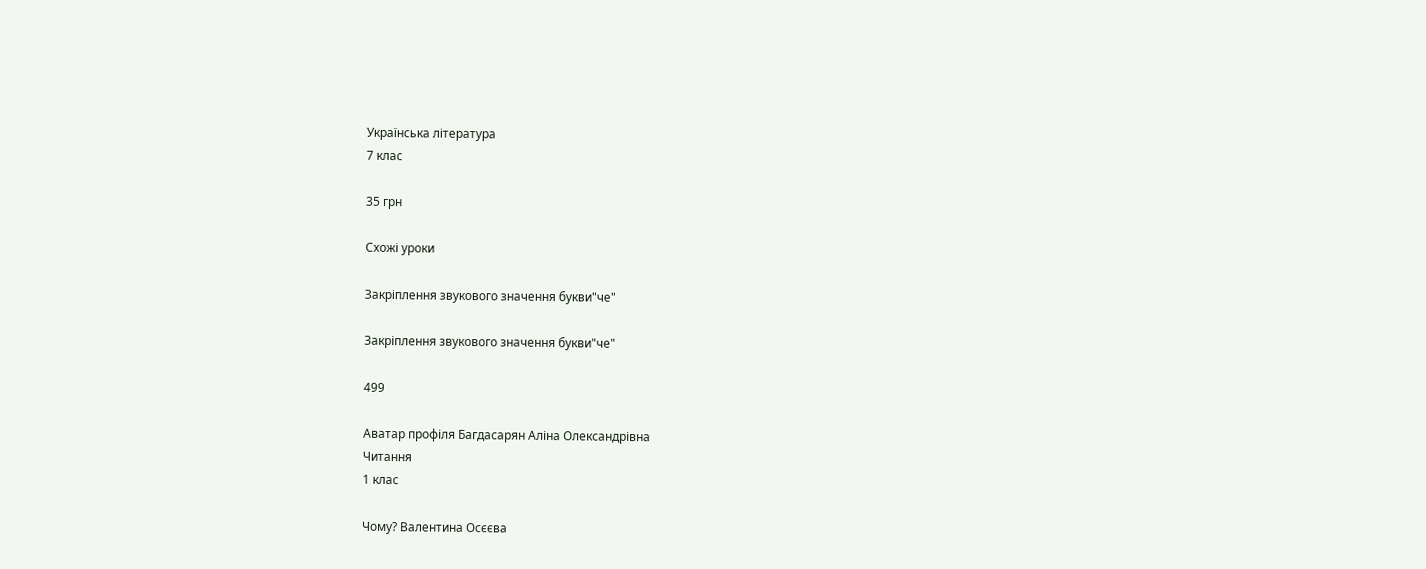Українська література
7 клас

35 грн

Схожі уроки

Закріплення звукового значення букви"че"

Закріплення звукового значення букви"че"

499

Аватар профіля Багдасарян Аліна Олександрівна
Читання
1 клас

Чому? Валентина Осєєва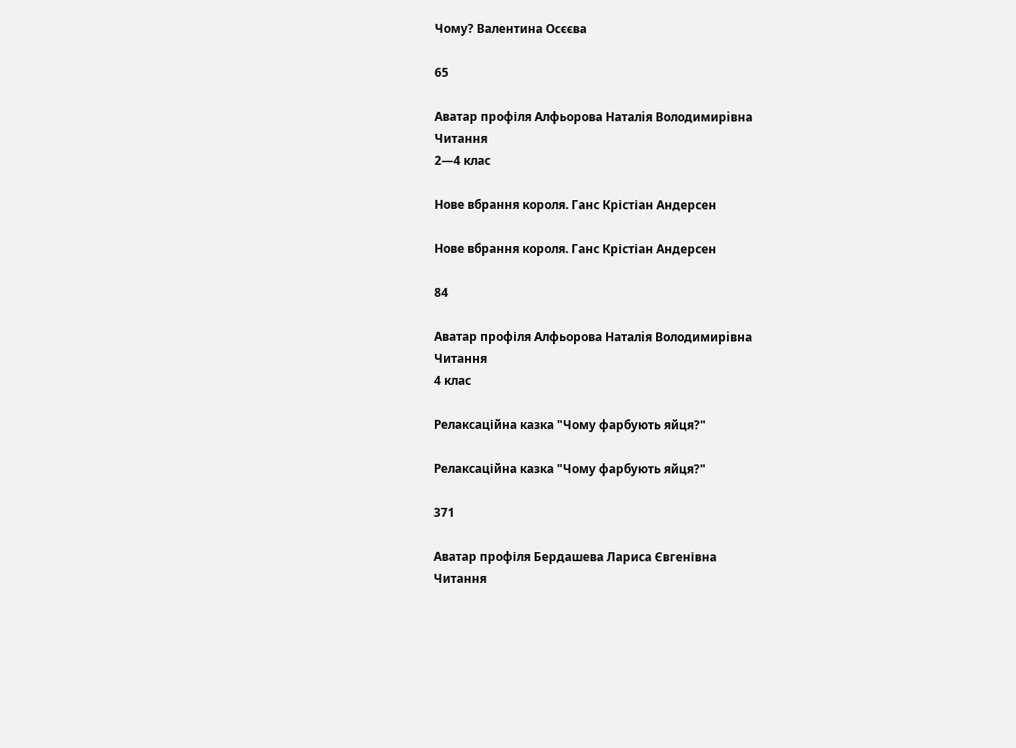Чому? Валентина Осєєва

65

Аватар профіля Алфьорова Наталiя Володимирiвна
Читання
2—4 клас

Нове вбрання короля. Ганс Крістіан Андерсен

Нове вбрання короля. Ганс Крістіан Андерсен

84

Аватар профіля Алфьорова Наталiя Володимирiвна
Читання
4 клас

Релаксаційна казка "Чому фарбують яйця?"

Релаксаційна казка "Чому фарбують яйця?"

371

Аватар профіля Бердашева Лариса Євгенівна
Читання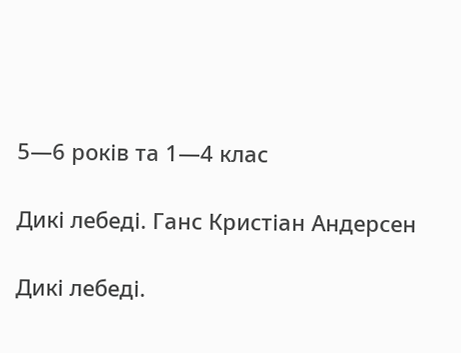5—6 років та 1—4 клас

Дикі лебеді. Ганс Кристіан Андерсен

Дикі лебеді.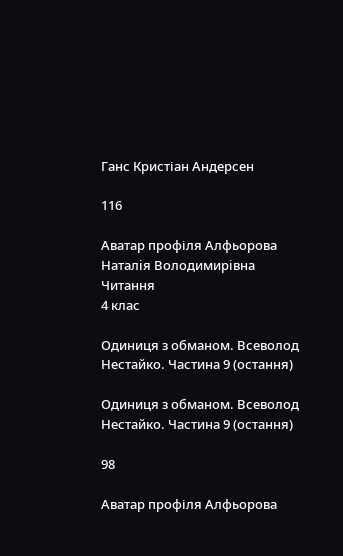Ганс Кристіан Андерсен

116

Аватар профіля Алфьорова Наталiя Володимирiвна
Читання
4 клас

Одиниця з обманом. Всеволод Нестайко. Частина 9 (остання)

Одиниця з обманом. Всеволод Нестайко. Частина 9 (остання)

98

Аватар профіля Алфьорова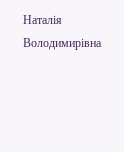Наталiя Володимирiвна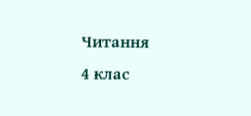Читання
4 клас